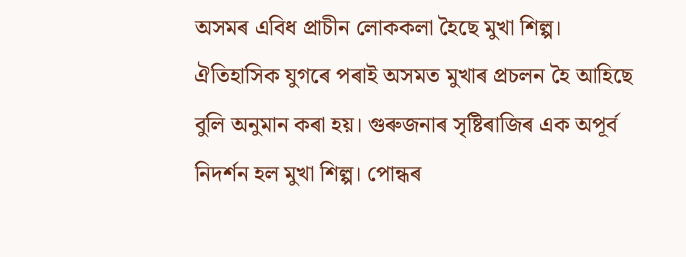অসমৰ এবিধ প্ৰাচীন লোককলা হৈছে মুখা শিল্প। ঐতিহাসিক যুগৰে পৰাই অসমত মুখাৰ প্ৰচলন হৈ আহিছে বুলি অনুমান কৰা হয়। গুৰুজনাৰ সৃষ্টিৰাজিৰ এক অপূৰ্ব নিদৰ্শন হল মুখা শিল্প। পোন্ধৰ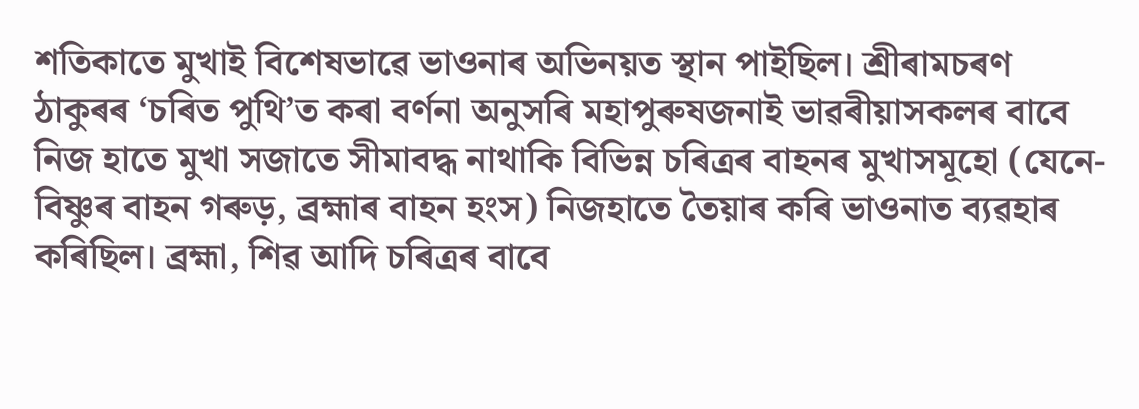শতিকাতে মুখাই বিশেষভাৱে ভাওনাৰ অভিনয়ত স্থান পাইছিল। শ্ৰীৰামচৰণ ঠাকুৰৰ ‘চৰিত পুথি’ত কৰা বৰ্ণনা অনুসৰি মহাপুৰুষজনাই ভাৱৰীয়াসকলৰ বাবে নিজ হাতে মুখা সজাতে সীমাবদ্ধ নাথাকি বিভিন্ন চৰিত্ৰৰ বাহনৰ মুখাসমূহো (যেনে-বিষ্ণুৰ বাহন গৰুড়, ব্ৰহ্মাৰ বাহন হংস) নিজহাতে তৈয়াৰ কৰি ভাওনাত ব্যৱহাৰ কৰিছিল। ব্ৰহ্মা, শিৱ আদি চৰিত্ৰৰ বাবে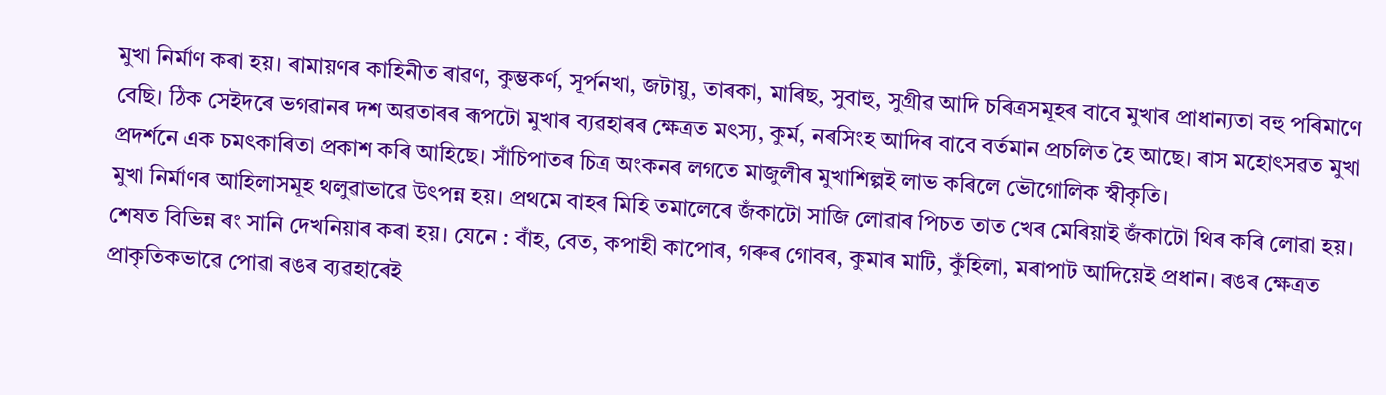মুখা নিৰ্মাণ কৰা হয়। ৰামায়ণৰ কাহিনীত ৰাৱণ, কুম্ভকৰ্ণ, সূৰ্পনখা, জটায়ু, তাৰকা, মাৰিছ, সুবাহু, সুগ্ৰীৱ আদি চৰিত্ৰসমূহৰ বাবে মুখাৰ প্ৰাধান্যতা বহু পৰিমাণে বেছি। ঠিক সেইদৰে ভগৱানৰ দশ অৱতাৰৰ ৰূপটো মুখাৰ ব্যৱহাৰৰ ক্ষেত্ৰত মৎস্য, কুৰ্ম, নৰসিংহ আদিৰ বাবে বৰ্তমান প্ৰচলিত হৈ আছে। ৰাস মহোৎসৱত মুখা প্ৰদৰ্শনে এক চমৎকাৰিতা প্ৰকাশ কৰি আহিছে। সাঁচিপাতৰ চিত্ৰ অংকনৰ লগতে মাজুলীৰ মুখাশিল্পই লাভ কৰিলে ভৌগোলিক স্বীকৃতি।
মুখা নিৰ্মাণৰ আহিলাসমূহ থলুৱাভাৱে উৎপন্ন হয়। প্ৰথমে বাহৰ মিহি তমালেৰে জঁকাটো সাজি লোৱাৰ পিচত তাত খেৰ মেৰিয়াই জঁকাটো থিৰ কৰি লোৱা হয়। শেষত বিভিন্ন ৰং সানি দেখনিয়াৰ কৰা হয়। যেনে : বাঁহ, বেত, কপাহী কাপোৰ, গৰুৰ গোবৰ, কুমাৰ মাটি, কুঁহিলা, মৰাপাট আদিয়েই প্ৰধান। ৰঙৰ ক্ষেত্ৰত প্ৰাকৃতিকভাৱে পোৱা ৰঙৰ ব্যৱহাৰেই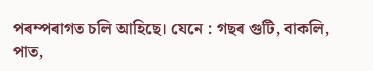পৰম্পৰাগত চলি আহিছে। যেনে : গছৰ গুটি, বাকলি, পাত,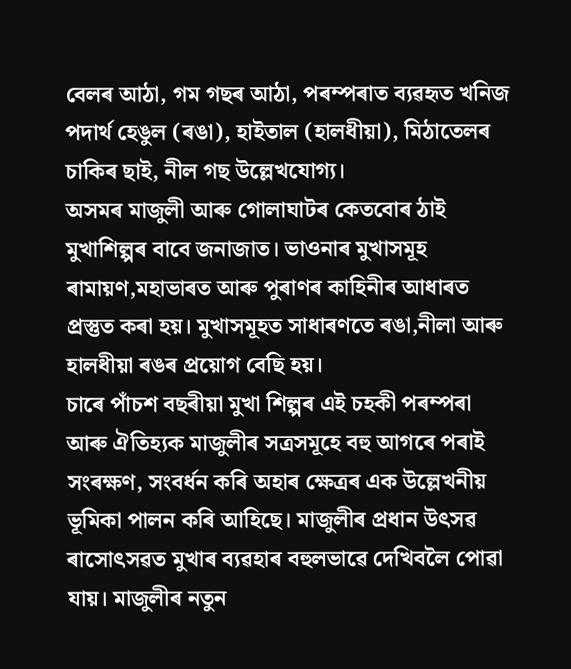বেলৰ আঠা, গম গছৰ আঠা, পৰম্পৰাত ব্যৱহৃত খনিজ পদাৰ্থ হেঙুল (ৰঙা), হাইতাল (হালধীয়া), মিঠাতেলৰ চাকিৰ ছাই, নীল গছ উল্লেখযোগ্য।
অসমৰ মাজুলী আৰু গোলাঘাটৰ কেতবোৰ ঠাই মুখাশিল্পৰ বাবে জনাজাত। ভাওনাৰ মুখাসমূহ ৰামায়ণ,মহাভাৰত আৰু পুৰাণৰ কাহিনীৰ আধাৰত প্ৰস্তুত কৰা হয়। মুখাসমূহত সাধাৰণতে ৰঙা,নীলা আৰু হালধীয়া ৰঙৰ প্ৰয়োগ বেছি হয়।
চাৰে পাঁচশ বছৰীয়া মুখা শিল্পৰ এই চহকী পৰম্পৰা আৰু ঐতিহ্যক মাজুলীৰ সত্ৰসমূহে বহু আগৰে পৰাই সংৰক্ষণ, সংবৰ্ধন কৰি অহাৰ ক্ষেত্ৰৰ এক উল্লেখনীয় ভূমিকা পালন কৰি আহিছে। মাজুলীৰ প্ৰধান উৎসৱ ৰাসোৎসৱত মুখাৰ ব্যৱহাৰ বহুলভাৱে দেখিবলৈ পোৱা যায়। মাজুলীৰ নতুন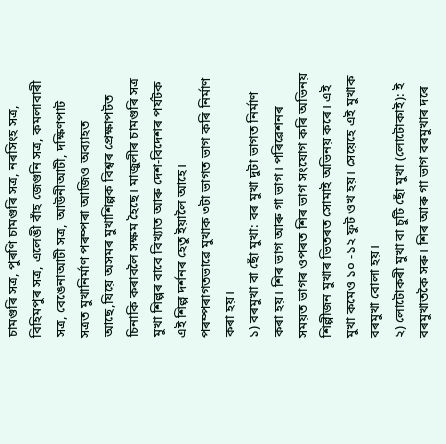চামগুৰি সত্ৰ, পুৰণি চামগুৰি সত্ৰ, নৰসিংহ সত্ৰ, বিহিমপুৰ সত্ৰ, এলেঙী বাঁহ জেগুনি সত্ৰ, কমলাবাৰী সত্ৰ, বেঙেনাআটী সত্ৰ, আউনীআটী, দক্ষিণপাট সত্ৰত মুখানিৰ্মাণ পৰম্পৰা আজিও অব্যাহত আছে,যিয়ে অসমৰ মুখাশিল্পক বিশ্বৰ প্ৰেক্ষাপটত চিনাকি কৰাবলৈ সক্ষম হৈছে। মাজুলীৰ চামগুৰি সত্ৰ মুখা শিল্পৰ বাবে বিখ্যাত আৰু দেশ-বিদেশৰ পৰ্যটক এই শিল্প দৰ্শনৰ হেতু ইয়ালৈ আহে।
পৰম্পৰাগতভাৱে মুখাক ৩টা ভাগত ভাগ কৰি নিৰ্মাণ কৰা হয়।
১) বৰমুখা বা ছোঁ মুখা: বৰ মুখা দুটা ভাগত নিৰ্মাণ কৰা হয়। শিৰ ভাগ আৰু গা ভাগ। পৰিৱেশনৰ সময়ত ভাগৰ ওপৰত শিৰ ভাগ সংযোগ কৰি অভিনয় শিল্পীজন মুখাৰ ভিতৰত সোমাই অভিনয় কৰে। এই মুখা কমেও ১০ -১২ ফুট ওখ হয়। সেয়েহে এই মুখাক বৰমুখা বোলা হয়।
২) লোটোকৰী মুখা বা চুটি ছোঁ মুখা (লোটোকাই): ই বৰমুখাতকৈ সৰু। শিৰ আৰু গা ভাগ বৰমুখাৰ দৰে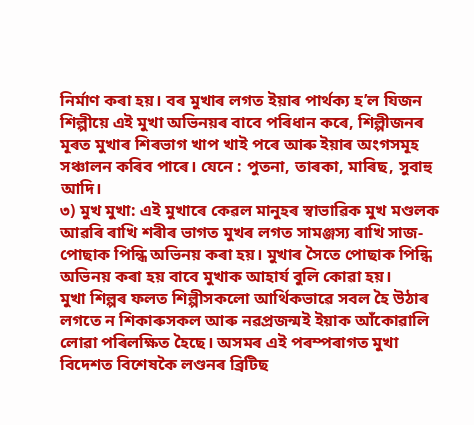নিৰ্মাণ কৰা হয়। বৰ মুখাৰ লগত ইয়াৰ পাৰ্থক্য হ’ল যিজন শিল্পীয়ে এই মুখা অভিনয়ৰ বাবে পৰিধান কৰে, শিল্পীজনৰ মূৰত মুখাৰ শিৰভাগ খাপ খাই পৰে আৰু ইয়াৰ অংগসমূহ সঞ্চালন কৰিব পাৰে। যেনে : পুতনা, তাৰকা, মাৰিছ, সুবাহু আদি।
৩) মুখ মুখা: এই মুখাৰে কেৱল মানুহৰ স্বাভাৱিক মুখ মণ্ডলক আৱৰি ৰাখি শৰীৰ ভাগত মুখৰ লগত সামঞ্জস্য ৰাখি সাজ-পোছাক পিন্ধি অভিনয় কৰা হয়। মুখাৰ সৈতে পোছাক পিন্ধি অভিনয় কৰা হয় বাবে মুখাক আহাৰ্য বুলি কোৱা হয়।
মুখা শিল্পৰ ফলত শিল্পীসকলো আৰ্থিকভাৱে সবল হৈ উঠাৰ লগতে ন শিকাৰুসকল আৰু নৱপ্ৰজন্মই ইয়াক আঁকোৱালি লোৱা পৰিলক্ষিত হৈছে। অসমৰ এই পৰম্পৰাগত মুখা বিদেশত বিশেষকৈ লণ্ডনৰ ব্ৰিটিছ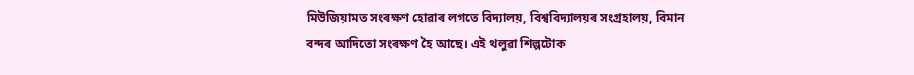মিউজিয়ামত সংৰক্ষণ হোৱাৰ লগতে বিদ্যালয়, বিশ্ববিদ্যালয়ৰ সংগ্ৰহালয়, বিমান বন্দৰ আদিতো সংৰক্ষণ হৈ আছে। এই থলুৱা শিল্পটোক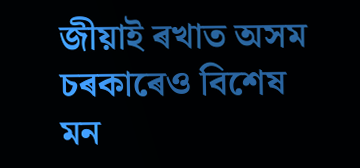জীয়াই ৰখাত অসম চৰকাৰেও বিশেষ মন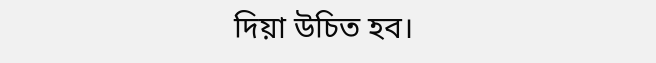দিয়া উচিত হব।